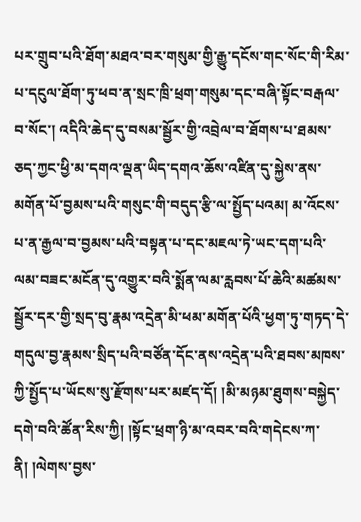པར་གྲུབ་པའི་ཐོག་མཐའ་བར་གསུམ་གྱི་རྒྱུ་དངོས་གང་སོང་གི་རིམ་པ་དངུལ་ཐོག་ཏུ་ཕབ་ན་སྲང་ཁྲི་ཕྲག་གསུམ་དང་བཞི་སྟོང་བརྒལ་བ་སོང་། འདིའི་ཆེད་དུ་བསམ་སྦྱོར་གྱི་འབྲེལ་བ་ཐོགས་པ་ཐམས་ཅད་ཀྱང་ཕྱི་མ་དགའ་ལྡན་ཡིད་དགའ་ཆོས་འཛིན་དུ་སྐྱེས་ནས་མགོན་པོ་བྱམས་པའི་གསུང་གི་བདུད་རྩི་ལ་སྤྱོད་པའམ། མ་འོངས་པ་ན་རྒྱལ་བ་བྱམས་པའི་བསྟན་པ་དང་མཇལ་ཏེ་ཡང་དག་པའི་ལམ་བཟང་མངོན་དུ་འགྱུར་བའི་སྨོན་ལམ་རླབས་པོ་ཆེའི་མཚམས་སྦྱོར་དར་གྱི་སྲད་བུ་རྣམ་འདྲེན་མི་ཕམ་མགོན་པོའི་ཕྱག་ཏུ་གཏད་དེ་གདུལ་བྱ་རྣམས་སྲིད་པའི་བཙོན་དོང་ནས་འདྲེན་པའི་ཐབས་མཁས་ཀྱི་སྤྱོད་པ་ཡོངས་སུ་རྫོགས་པར་མཛད་དོ། །མི་མཉམ་ཐུགས་བསྐྱེད་དགེ་བའི་ཚོན་རིས་ཀྱི། །སྟོང་ཕྲག་ཉི་མ་འབར་བའི་གདེངས་ཀ་ནི། །ལེགས་བྱས་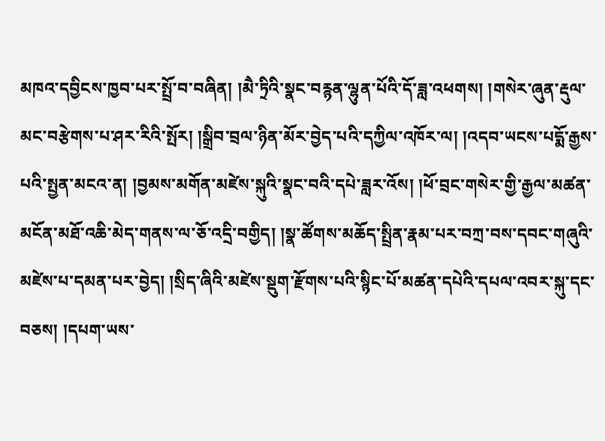མཁའ་དབྱིངས་ཁྱབ་པར་སྤྲོ་བ་བཞིན། །མཻ་ཏྲིའི་སྣང་བརྙན་ལྷུན་པོའི་དོ་ཟླ་འཕགས། །གསེར་ཞུན་རྡུལ་མང་བརྩེགས་པ་ཤར་རིའི་སྤོར། །སྒྲིབ་བྲལ་ཉིན་མོར་བྱེད་པའི་དཀྱིལ་འཁོར་ལ། །འདབ་ཡངས་པདྨོ་རྒྱས་པའི་སྤྱན་མངའ་ན། །བྱམས་མགོན་མཛེས་སྐུའི་སྣང་བའི་དཔེ་ཟླར་འོས། །ཕོ་བྲང་གསེར་གྱི་རྒྱལ་མཚན་མངོན་མཐོ་འཆི་མེད་གནས་ལ་ཅོ་འདྲི་བགྱིད། །སྣ་ཚོགས་མཆོད་སྤྲིན་རྣམ་པར་བཀྲ་བས་དབང་གཞུའི་མཛེས་པ་དམན་པར་བྱེད། །སྲིད་ཞིའི་མཛེས་སྡུག་རྫོགས་པའི་སྙིང་པོ་མཚན་དཔེའི་དཔལ་འབར་སྐུ་དང་བཅས། །དཔག་ཡས་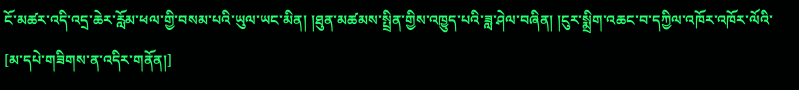ངོ་མཚར་འདི་འདྲ་ཆེར་རློམ་ཕལ་གྱི་བསམ་པའི་ཡུལ་ཡང་མིན། །ཐུན་མཚམས་སྤྲིན་གྱིས་འཁྱུད་པའི་ཟླ་ཤེལ་བཞིན། །ངུར་སྨྲིག་འཆང་བ་དཀྱིལ་འཁོར་འཁོར་ལོའི་
[མ་དཔེ་གཟིགས་ན་འདིར་གནོན།]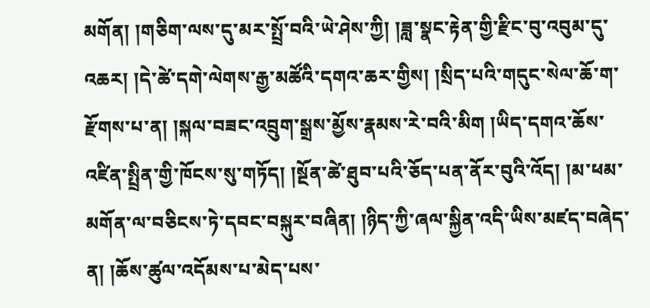མགོན། །གཅིག་ལས་དུ་མར་སྤྲོ་བའི་ཡེ་ཤེས་ཀྱི། །ཟླ་སྣང་རྟེན་གྱི་རྫིང་བུ་འབུམ་དུ་འཆར། །དེ་ཚེ་དགེ་ལེགས་རྒྱ་མཚོའི་དགའ་ཆར་གྱིས། །སྲིད་པའི་གདུང་སེལ་ཆོ་ག་རྫོགས་པ་ན། །སྐལ་བཟང་འབྲུག་སྒྲས་མྱོས་རྣམས་རེ་བའི་མིག །ཡིད་དགའ་ཆོས་འཛིན་སྤྲིན་གྱི་ཁོངས་སུ་གཏོད། །སྔོན་ཚེ་ཐུབ་པའི་ཅོད་པན་ནོར་བུའི་འོད། །མ་ཕམ་མགོན་ལ་བཅིངས་ཏེ་དབང་བསྐུར་བཞིན། །ཉིད་ཀྱི་ཞལ་སྐྱིན་འདི་ཡིས་མཛད་བཞེད་ན། །ཆོས་ཚུལ་འདོམས་པ་མེད་པས་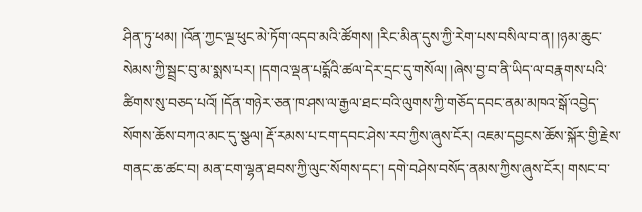ཤིན་ཏུ་ཕམ། །འོན་ཀྱང་ལྔ་ཕུང་མེ་ཏོག་འདབ་མའི་ཚོགས། །རིང་མིན་དུས་ཀྱི་རེག་པས་བསིལ་བ་ན། །ཉམ་ཆུང་སེམས་ཀྱི་སྦྲང་བུ་མ་སྨས་པར། །དགའ་ལྡན་པདྨོའི་ཚལ་དེར་དྲང་དུ་གསོལ། །ཞེས་བྱ་བ་ནི་ཡིད་ལ་བརྣགས་པའི་ཚིགས་སུ་བཅད་པའོ། །དོན་གཉེར་ཅན་ཁ་ཤས་ལ་རྒྱལ་ཐང་བའི་ལུགས་ཀྱི་གཅོད་དབང་ནམ་མཁའ་སྒོ་འབྱེད་སོགས་ཆོས་བཀའ་མང་དུ་སྩལ། རྡོ་རམས་པ་ངག་དབང་ཤེས་རབ་ཀྱིས་ཞུས་ངོར། འཇམ་དབྱངས་ཆོས་སྐོར་གྱི་རྗེས་གནང་ཆ་ཚང་བ། མན་ངག་ལྷན་ཐབས་ཀྱི་ལུང་སོགས་དང་། དགེ་བཤེས་བསོད་ནམས་ཀྱིས་ཞུས་ངོར། གསང་བ་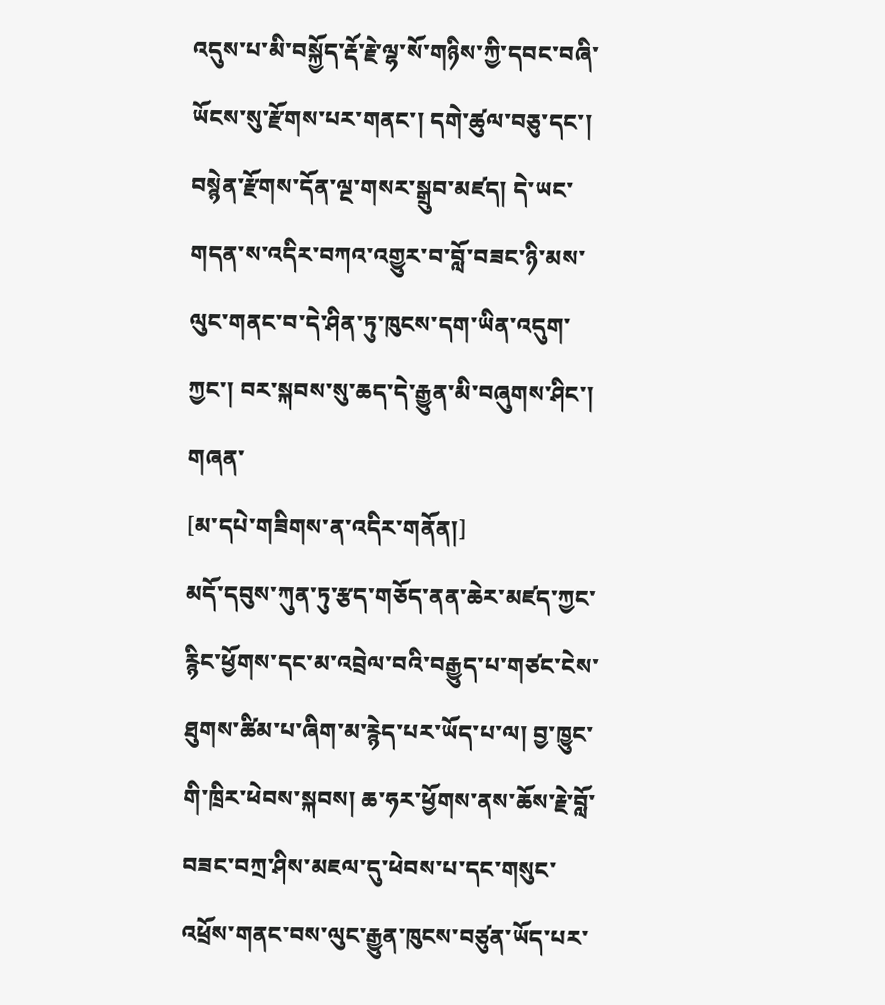འདུས་པ་མི་བསྐྱོད་རྡོ་རྗེ་ལྷ་སོ་གཉིས་ཀྱི་དབང་བཞི་ཡོངས་སུ་རྫོགས་པར་གནང་། དགེ་ཚུལ་བཅུ་དང་། བསྙེན་རྫོགས་དོན་ལྔ་གསར་སྒྲུབ་མཛད། དེ་ཡང་གདན་ས་འདིར་བཀའ་འགྱུར་བ་བློ་བཟང་ཉི་མས་ལུང་གནང་བ་དེ་ཤིན་ཏུ་ཁུངས་དག་ཡིན་འདུག་ཀྱང་། བར་སྐབས་སུ་ཆད་དེ་རྒྱུན་མི་བཞུགས་ཤིང་། གཞན་
[མ་དཔེ་གཟིགས་ན་འདིར་གནོན།]
མདོ་དབུས་ཀུན་ཏུ་རྩད་གཅོད་ནན་ཆེར་མཛད་ཀྱང་རྙིང་ཕྱོགས་དང་མ་འབྲེལ་བའི་བརྒྱུད་པ་གཙང་ངེས་ཐུགས་ཚིམ་པ་ཞིག་མ་རྙེད་པར་ཡོད་པ་ལ། བྱ་ཁྱུང་གི་ཁྲིར་ཕེབས་སྐབས། ཆ་ཧར་ཕྱོགས་ནས་ཆོས་རྗེ་བློ་བཟང་བཀྲ་ཤིས་མཇལ་དུ་ཕེབས་པ་དང་གསུང་འཕྲོས་གནང་བས་ལུང་རྒྱུན་ཁུངས་བཙུན་ཡོད་པར་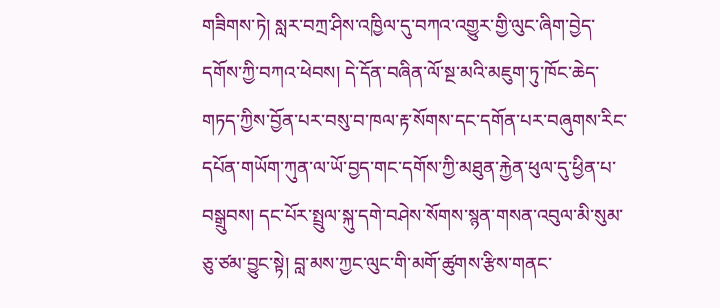གཟིགས་ཏེ། སླར་བཀྲ་ཤིས་འཁྱིལ་དུ་བཀའ་འགྱུར་གྱི་ལུང་ཞིག་བྱེད་དགོས་ཀྱི་བཀའ་ཕེབས། དེ་དོན་བཞིན་ལོ་སྔ་མའི་མཇུག་ཏུ་ཁོང་ཆེད་གཏད་ཀྱིས་བྱོན་པར་བསུ་བ་ཁལ་རྟ་སོགས་དང་དགོན་པར་བཞུགས་རིང་དཔོན་གཡོག་ཀུན་ལ་ཡོ་བྱད་གང་དགོས་ཀྱི་མཐུན་རྐྱེན་ཕུལ་དུ་ཕྱིན་པ་བསྒྲུབས། དང་པོར་སྤྲུལ་སྐུ་དགེ་བཤེས་སོགས་སྙན་གསན་འབུལ་མི་སུམ་ཅུ་ཙམ་བྱུང་སྟེ། བླ་མས་ཀྱང་ལུང་གི་མགོ་ཚུགས་རྩིས་གནང་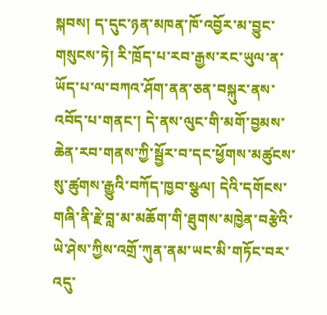སྐབས། ད་དུང་ཉན་མཁན་ཁོ་འབྱོར་མ་བྱུང་གསུངས་ཏེ། རི་ཁྲོད་པ་རབ་རྒྱས་རང་ཡུལ་ན་ཡོད་པ་ལ་བཀའ་ཤོག་ནན་ཅན་བསྐུར་ནས་འབོད་པ་གནང་། དེ་ནས་ལུང་གི་མགོ་བྱམས་ཆེན་རབ་གནས་ཀྱི་སྦྱོར་བ་དང་ཕྱོགས་མཚུངས་སུ་ཚུགས་རྒྱུའི་བཀོད་ཁྱབ་སྩལ། དེའི་དགོངས་གཞི་ནི་རྗེ་བླ་མ་མཆོག་གི་ཐུགས་མཁྱེན་བརྩེའི་ཡེ་ཤེས་ཀྱིས་འགྲོ་ཀུན་ནམ་ཡང་མི་གཏོང་བར་འདུ་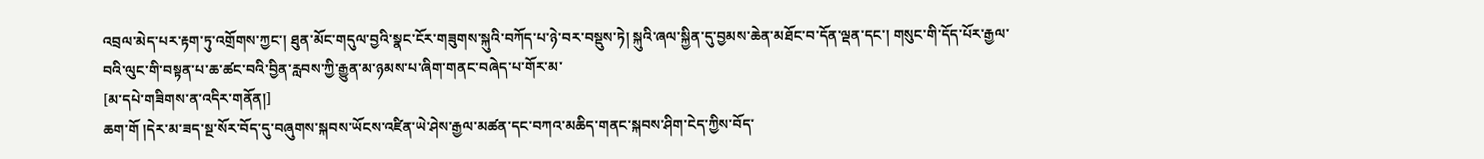འབྲལ་མེད་པར་རྟག་ཏུ་འགྲོགས་ཀྱང་། ཐུན་མོང་གདུལ་བྱའི་སྣང་ངོར་གཟུགས་སྐུའི་བཀོད་པ་ཉེ་བར་བསྡུས་ཏེ། སྐུའི་ཞལ་སྐྱིན་དུ་བྱམས་ཆེན་མཐོང་བ་དོན་ལྡན་དང་། གསུང་གི་དོད་པོར་རྒྱལ་བའི་ལུང་གི་བསྟན་པ་ཆ་ཚང་བའི་བྱིན་རླབས་ཀྱི་རྒྱུན་མ་ཉམས་པ་ཞིག་གནང་བཞེད་པ་གོར་མ་
[མ་དཔེ་གཟིགས་ན་འདིར་གནོན།]
ཆག་གོ །དེར་མ་ཟད་སྔ་སོར་བོད་དུ་བཞུགས་སྐབས་ཡོངས་འཛིན་ཡེ་ཤེས་རྒྱལ་མཚན་དང་བཀའ་མཆིད་གནང་སྐབས་ཤིག་ངེད་ཀྱིས་བོད་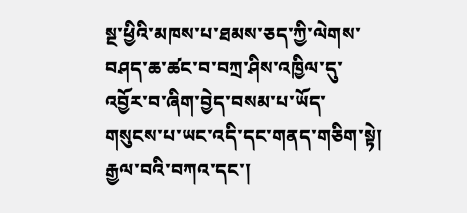སྔ་ཕྱིའི་མཁས་པ་ཐམས་ཅད་ཀྱི་ལེགས་བཤད་ཆ་ཚང་བ་བཀྲ་ཤིས་འཁྱིལ་དུ་འབྱོར་བ་ཞིག་བྱེད་བསམ་པ་ཡོད་གསུངས་པ་ཡང་འདི་དང་གནད་གཅིག་སྟེ། རྒྱལ་བའི་བཀའ་དང་།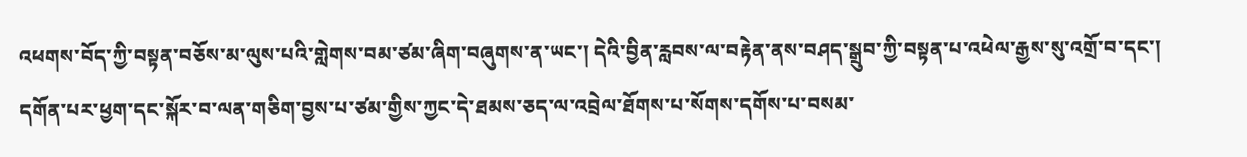འཕགས་བོད་ཀྱི་བསྟན་བཅོས་མ་ལུས་པའི་གླེགས་བམ་ཙམ་ཞིག་བཞུགས་ན་ཡང་། དེའི་བྱིན་རླབས་ལ་བརྟེན་ནས་བཤད་སྒྲུབ་ཀྱི་བསྟན་པ་འཕེལ་རྒྱས་སུ་འགྲོ་བ་དང་། དགོན་པར་ཕྱག་དང་སྐོར་བ་ལན་གཅིག་བྱས་པ་ཙམ་གྱིས་ཀྱང་དེ་ཐམས་ཅད་ལ་འབྲེལ་ཐོགས་པ་སོགས་དགོས་པ་བསམ་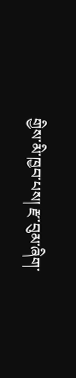གྱིས་མི་ཁྱབ་པས། རྫ་བུམ་ཞིག་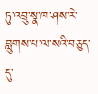ཏུ་འབྲུ་སྣ་ཁ་ཤས་རེ་བླུགས་པ་ལ་སའི་བཅུད་དུ་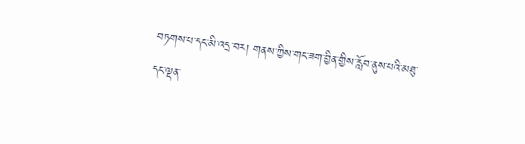བཏགས་པ་དང་མི་འདྲ་བར། གནས་ཀྱིས་གང་ཟག་བྱིན་གྱིས་རློབ་ནུས་པའི་མཐུ་དང་ལྡན་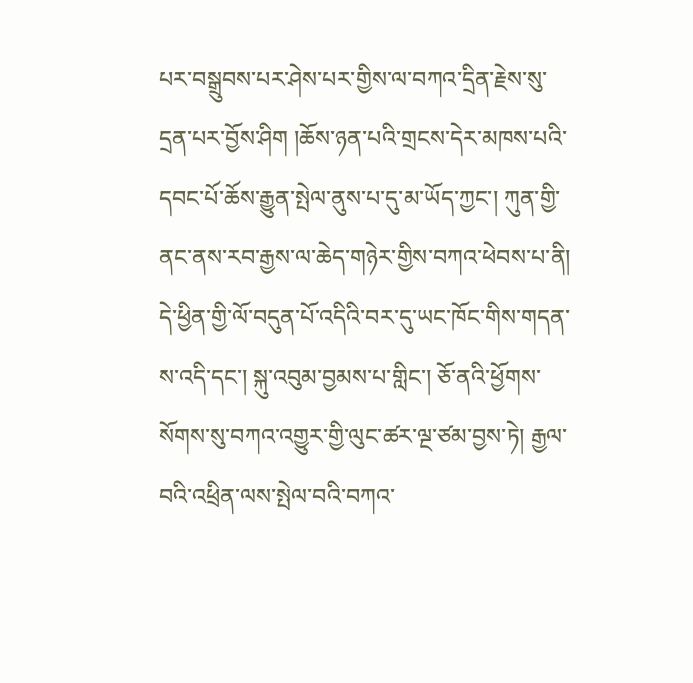པར་བསྒྲུབས་པར་ཤེས་པར་གྱིས་ལ་བཀའ་དྲིན་རྗེས་སུ་དྲན་པར་བྱོས་ཤིག །ཆོས་ཉན་པའི་གྲངས་དེར་མཁས་པའི་དབང་པོ་ཆོས་རྒྱུན་སྤེལ་ནུས་པ་དུ་མ་ཡོད་ཀྱང་། ཀུན་གྱི་ནང་ནས་རབ་རྒྱས་ལ་ཆེད་གཉེར་གྱིས་བཀའ་ཕེབས་པ་ནི། དེ་ཕྱིན་གྱི་ལོ་བདུན་པོ་འདིའི་བར་དུ་ཡང་ཁོང་གིས་གདན་ས་འདི་དང་། སྐུ་འབུམ་བྱམས་པ་གླིང་། ཅོ་ནའི་ཕྱོགས་སོགས་སུ་བཀའ་འགྱུར་གྱི་ལུང་ཚར་ལྔ་ཙམ་བྱས་ཏེ། རྒྱལ་བའི་འཕྲིན་ལས་སྤེལ་བའི་བཀའ་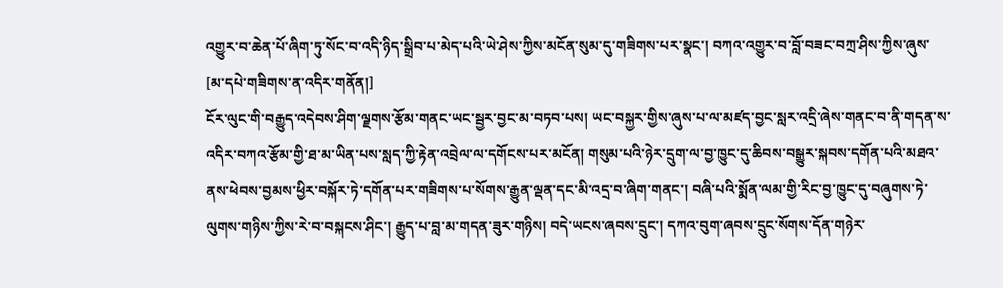འགྱུར་བ་ཆེན་པོ་ཞིག་ཏུ་སོང་བ་འདི་ཉིད་སྒྲིབ་པ་མེད་པའི་ཡེ་ཤེས་ཀྱིས་མངོན་སུམ་དུ་གཟིགས་པར་སྣང་། བཀའ་འགྱུར་བ་བློ་བཟང་བཀྲ་ཤིས་ཀྱིས་ཞུས་
[མ་དཔེ་གཟིགས་ན་འདིར་གནོན།]
ངོར་ལུང་གི་བརྒྱུད་འདེབས་ཤིག་ལྗགས་རྩོམ་གནང་ཡང་སྦྱར་བྱང་མ་བཏབ་པས། ཡང་བསྐྱར་གྱིས་ཞུས་པ་ལ་མཛད་བྱང་སླར་འདྲི་ཞེས་གནང་བ་ནི་གདན་ས་འདིར་བཀའ་རྩོམ་གྱི་ཐ་མ་ཡིན་པས་སླད་ཀྱི་རྟེན་འབྲེལ་ལ་དགོངས་པར་མངོན། གསུམ་པའི་ཉེར་དྲུག་ལ་བྱ་ཁྱུང་དུ་ཆིབས་བསྒྱུར་སྐབས་དགོན་པའི་མཐའ་ནས་ཕེབས་བྱམས་ཕྱིར་བསྐོར་ཏེ་དགོན་པར་གཟིགས་པ་སོགས་རྒྱུན་ལྡན་དང་མི་འདྲ་བ་ཞིག་གནང་། བཞི་པའི་སྨོན་ལམ་གྱི་རིང་བྱ་ཁྱུང་དུ་བཞུགས་ཏེ་ལུགས་གཉིས་ཀྱིས་རེ་བ་བསྐངས་ཤིང་། རྒྱུད་པ་བླ་མ་གདན་ཟུར་གཉིས། བདེ་ཡངས་ཞབས་དྲུང་། དཀའ་བུག་ཞབས་དྲུང་སོགས་དོན་གཉེར་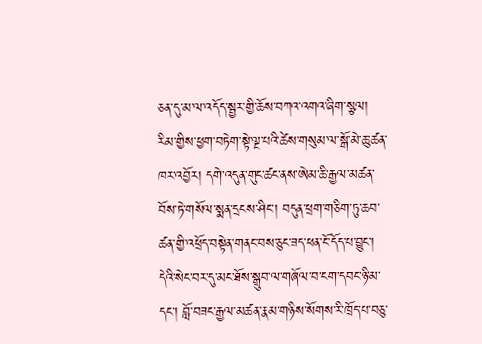ཅན་དུ་མ་ལ་འདོད་སྦྱར་གྱི་ཆོས་བཀའ་འགའ་ཞིག་སྩལ། རིམ་གྱིས་ཕྱག་བཏེག་སྟེ་ལྔ་པའི་ཚེས་གསུམ་ལ་སྒོ་མེ་ཆུ་ཚན་ཁར་འབྱོར། དགེ་འདུན་གུང་ཚང་ནས་ཨེམ་ཆི་རྒྱལ་མཚན་བོས་ཏེ་གསོལ་སྨན་དྲངས་ཤིང་། བདུན་ཕྲག་གཅིག་ཏུ་ཆབ་ཚན་གྱི་འཕྲོད་བསྟེན་གནང་བས་ཅུང་ཟད་ཕན་ངོ་དོད་པ་བྱུང་། དེའི་སེང་བར་དུ་མང་ཐོས་སྒྲུབ་ལ་གཞོལ་བ་ངག་དབང་ཉི་མ་དང་། བློ་བཟང་རྒྱལ་མཚན་རྣམ་གཉིས་སོགས་རི་ཁྲོད་པ་བཅུ་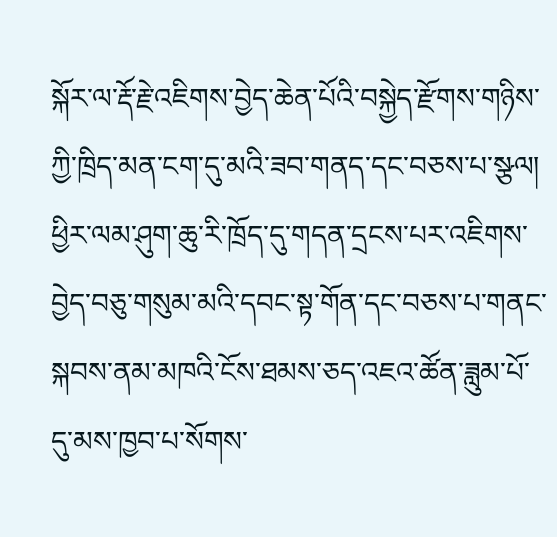སྐོར་ལ་རྡོ་རྗེ་འཇིགས་བྱེད་ཆེན་པོའི་བསྐྱེད་རྫོགས་གཉིས་ཀྱི་ཁྲིད་མན་ངག་དུ་མའི་ཟབ་གནད་དང་བཅས་པ་སྩལ། ཕྱིར་ལམ་ཤུག་ཆུ་རི་ཁྲོད་དུ་གདན་དྲངས་པར་འཇིགས་བྱེད་བཅུ་གསུམ་མའི་དབང་སྟ་གོན་དང་བཅས་པ་གནང་སྐབས་ནམ་མཁའི་ངོས་ཐམས་ཅད་འཇའ་ཚོན་ཟླུམ་པོ་དུ་མས་ཁྱབ་པ་སོགས་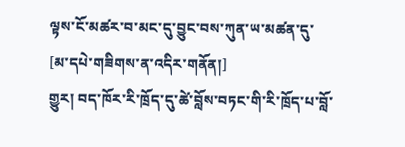ལྟས་ངོ་མཚར་བ་མང་དུ་བྱུང་བས་ཀུན་ཡ་མཚན་དུ་
[མ་དཔེ་གཟིགས་ན་འདིར་གནོན།]
གྱུར། བད་ཁོར་རི་ཁྲོད་དུ་ཚེ་བློས་བཏང་གི་རི་ཁྲོད་པ་བློ་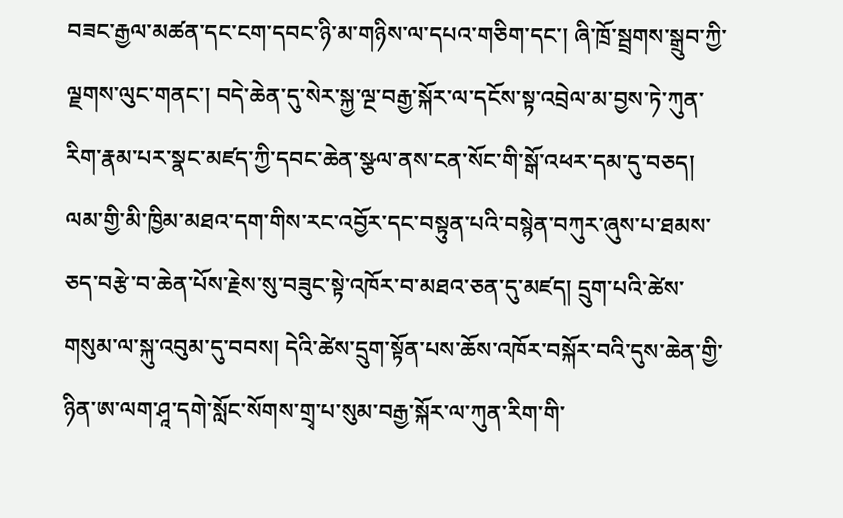བཟང་རྒྱལ་མཚན་དང་ངག་དབང་ཉི་མ་གཉིས་ལ་དཔའ་གཅིག་དང་། ཞི་ཁྲོ་སྦྲགས་སྒྲུབ་ཀྱི་ལྗགས་ལུང་གནང་། བདེ་ཆེན་དུ་སེར་སྐྱ་ལྔ་བརྒྱ་སྐོར་ལ་དངོས་སྟ་འབྲེལ་མ་བྱས་ཏེ་ཀུན་རིག་རྣམ་པར་སྣང་མཛད་ཀྱི་དབང་ཆེན་སྩལ་ནས་ངན་སོང་གི་སྒོ་འཕར་དམ་དུ་བཅད། ལམ་གྱི་མི་ཁྱིམ་མཐའ་དག་གིས་རང་འབྱོར་དང་བསྟུན་པའི་བསྙེན་བཀུར་ཞུས་པ་ཐམས་ཅད་བརྩེ་བ་ཆེན་པོས་རྗེས་སུ་བཟུང་སྟེ་འཁོར་བ་མཐའ་ཅན་དུ་མཛད། དྲུག་པའི་ཚེས་གསུམ་ལ་སྐུ་འབུམ་དུ་བབས། དེའི་ཚེས་དྲུག་སྟོན་པས་ཆོས་འཁོར་བསྐོར་བའི་དུས་ཆེན་གྱི་ཉིན་ཨ་ལག་ཤཱ་དགེ་སློང་སོགས་གྲྭ་པ་སུམ་བརྒྱ་སྐོར་ལ་ཀུན་རིག་གི་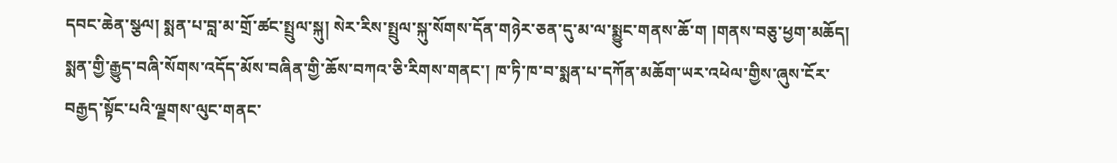དབང་ཆེན་སྩལ། སྨན་པ་བླ་མ་གྲོ་ཚང་སྤྲུལ་སྐུ། སེར་རིས་སྤྲུལ་སྐུ་སོགས་དོན་གཉེར་ཅན་དུ་མ་ལ་སྨྱུང་གནས་ཆོ་ག །གནས་བཅུ་ཕྱག་མཆོད། སྨན་གྱི་རྒྱུད་བཞི་སོགས་འདོད་མོས་བཞིན་གྱི་ཆོས་བཀའ་ཅི་རིགས་གནང་། ཁ་ཏི་ཁ་བ་སྨན་པ་དཀོན་མཆོག་ཡར་འཕེལ་གྱིས་ཞུས་ངོར་བརྒྱད་སྟོང་པའི་ལྗགས་ལུང་གནང་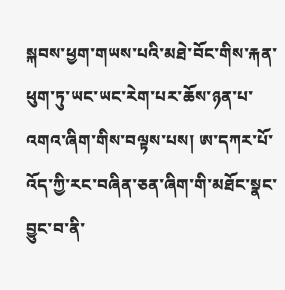སྐབས་ཕྱག་གཡས་པའི་མཐེ་བོང་གིས་རྐན་ཕུག་ཏུ་ཡང་ཡང་རེག་པར་ཆོས་ཉན་པ་འགའ་ཞིག་གིས་བལྟས་པས། ཨ་དཀར་པོ་འོད་ཀྱི་རང་བཞིན་ཅན་ཞིག་གི་མཐོང་སྣང་བྱུང་བ་ནི་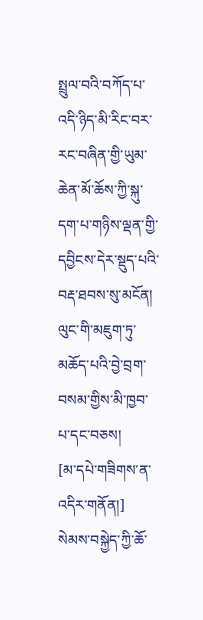སྤྲུལ་བའི་བཀོད་པ་འདི་ཉིད་མི་རིང་བར་རང་བཞིན་གྱི་ཡུམ་ཆེན་མོ་ཆོས་ཀྱི་སྐུ་དག་པ་གཉིས་ལྡན་གྱི་དབྱིངས་དེར་སྡུད་པའི་བརྡ་ཐབས་སུ་མངོན། ལུང་གི་མཇུག་ཏུ་མཆོད་པའི་བྱེ་བྲག་བསམ་གྱིས་མི་ཁྱབ་པ་དང་བཅས།
[མ་དཔེ་གཟིགས་ན་འདིར་གནོན།]
སེམས་བསྐྱེད་ཀྱི་ཆོ་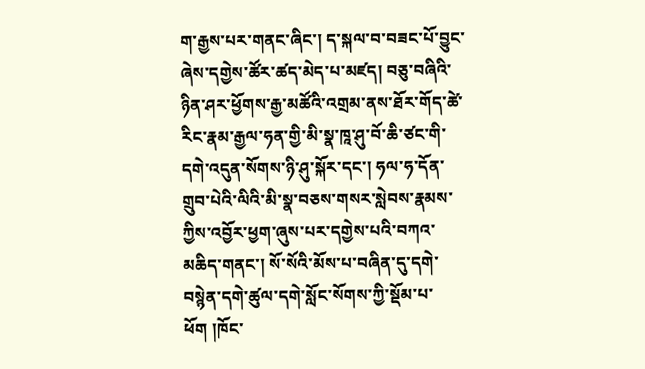ག་རྒྱས་པར་གནང་ཞིང་། ད་སྐལ་བ་བཟང་པོ་བྱུང་ཞེས་དགྱེས་ཚོར་ཚད་མེད་པ་མཛད། བཅུ་བཞིའི་ཉིན་ཤར་ཕྱོགས་རྒྱ་མཚོའི་འགྲམ་ནས་ཐོར་གོད་ཚེ་རིང་རྣམ་རྒྱལ་ཧན་གྱི་མི་སྣ་ཁཱ་ཤུ་བོ་ཆི་ཙང་གི་དགེ་འདུན་སོགས་ཉི་ཤུ་སྐོར་དང་། ཧལ་ཧ་དོན་གྲུབ་པེའི་ལིའི་མི་སྣ་བཅས་གསར་སླེབས་རྣམས་ཀྱིས་འབྱོར་ཕྱག་ཞུས་པར་དགྱེས་པའི་བཀའ་མཆིད་གནང་། སོ་སོའི་མོས་པ་བཞིན་དུ་དགེ་བསྙེན་དགེ་ཚུལ་དགེ་སློང་སོགས་ཀྱི་སྡོམ་པ་ཕོག །ཁོང་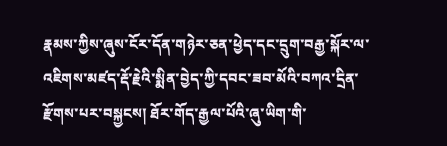རྣམས་ཀྱིས་ཞུས་ངོར་དོན་གཉེར་ཅན་ཕྱེད་དང་དྲུག་བརྒྱ་སྐོར་ལ་འཇིགས་མཛད་རྡོ་རྗེའི་སྨིན་བྱེད་ཀྱི་དབང་ཟབ་མོའི་བཀའ་དྲིན་རྫོགས་པར་བསྐྱངས། ཐོར་གོད་རྒྱལ་པོའི་ཞུ་ཡིག་གི་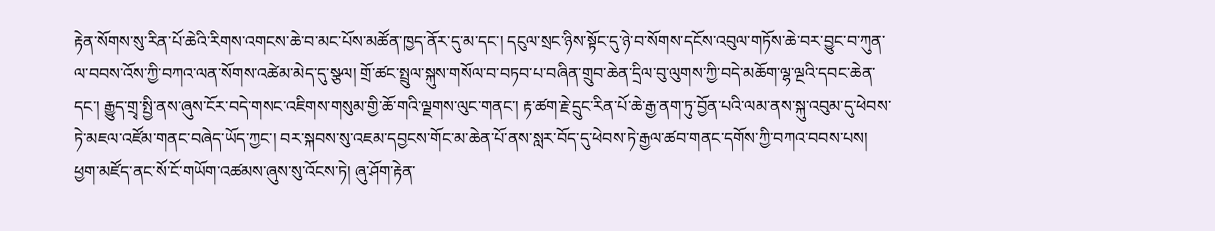རྟེན་སོགས་སུ་རིན་པོ་ཆེའི་རིགས་འགངས་ཆེ་བ་མང་པོས་མཚོན་ཁྱད་ནོར་དུ་མ་དང་། དངུལ་སྲང་ཉིས་སྟོང་དུ་ཉེ་བ་སོགས་དངོས་འབུལ་གཏོས་ཆེ་བར་བྱུང་བ་ཀུན་ལ་བབས་འོས་ཀྱི་བཀའ་ལན་སོགས་འཚེམ་མེད་དུ་སྩལ། གྲོ་ཚང་སྤྲུལ་སྐུས་གསོལ་བ་བཏབ་པ་བཞིན་གྲུབ་ཆེན་དྲིལ་བུ་ལུགས་ཀྱི་བདེ་མཆོག་ལྷ་ལྔའི་དབང་ཆེན་དང་། རྒྱུད་གྲྭ་སྤྱི་ནས་ཞུས་ངོར་བདེ་གསང་འཇིགས་གསུམ་གྱི་ཆོ་གའི་ལྗགས་ལུང་གནང་། རྟ་ཚག་རྗེ་དྲུང་རིན་པོ་ཆེ་རྒྱ་ནག་ཏུ་བྱོན་པའི་ལམ་ནས་སྐུ་འབུམ་དུ་ཕེབས་ཏེ་མཇལ་འཛོམ་གནང་བཞེད་ཡོད་ཀྱང་། བར་སྐབས་སུ་འཇམ་དབྱངས་གོང་མ་ཆེན་པོ་ནས་སླར་བོད་དུ་ཕེབས་ཏེ་རྒྱལ་ཚབ་གནང་དགོས་ཀྱི་བཀའ་བབས་པས། ཕྱག་མཛོད་ནང་སོ་ངོ་གཡོག་འཚམས་ཞུས་སུ་འོངས་ཏེ། ཞུ་ཤོག་རྟེན་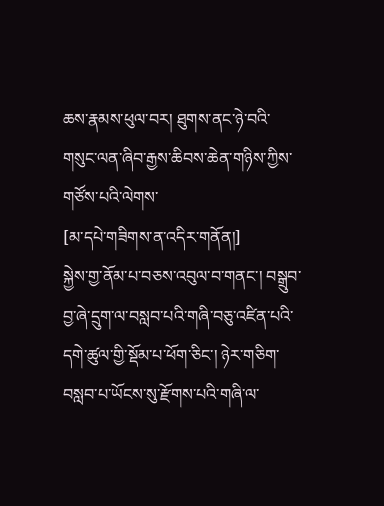ཆས་རྣམས་ཕུལ་བར། ཐུགས་ནང་ཉེ་བའི་གསུང་ལན་ཞིབ་རྒྱས་ཆིབས་ཆེན་གཉིས་ཀྱིས་གཙོས་པའི་ལེགས་
[མ་དཔེ་གཟིགས་ན་འདིར་གནོན།]
སྐྱེས་གྱ་ནོམ་པ་བཅས་འབུལ་བ་གནང་། བསྒྲུབ་བྱ་ཞེ་དྲུག་ལ་བསླབ་པའི་གཞི་བཅུ་འཛིན་པའི་དགེ་ཚུལ་གྱི་སྡོམ་པ་ཕོག་ཅིང་། ཉེར་གཅིག་བསླབ་པ་ཡོངས་སུ་རྫོགས་པའི་གཞི་ལ་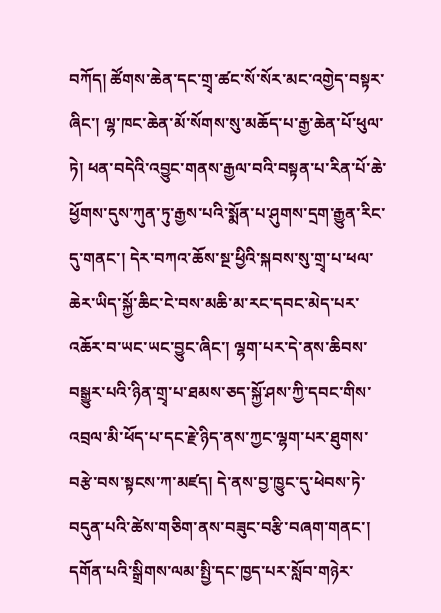བཀོད། ཚོགས་ཆེན་དང་གྲྭ་ཚང་སོ་སོར་མང་འགྱེད་བསྟར་ཞིང་། ལྷ་ཁང་ཆེན་མོ་སོགས་སུ་མཆོད་པ་རྒྱ་ཆེན་པོ་ཕུལ་ཏེ། ཕན་བདེའི་འབྱུང་གནས་རྒྱལ་བའི་བསྟན་པ་རིན་པོ་ཆེ་ཕྱོགས་དུས་ཀུན་ཏུ་རྒྱས་པའི་སྨོན་པ་ཤུགས་དྲག་རྒྱུན་རིང་དུ་གནང་། དེར་བཀའ་ཆོས་སྔ་ཕྱིའི་སྐབས་སུ་གྲྭ་པ་ཕལ་ཆེར་ཡིད་སྐྱོ་ཆིང་ངེ་བས་མཆི་མ་རང་དབང་མེད་པར་འཆོར་བ་ཡང་ཡང་བྱུང་ཞིང་། ལྷག་པར་དེ་ནས་ཆིབས་བསྒྱུར་པའི་ཉིན་གྲྭ་པ་ཐམས་ཅད་སྐྱོ་ཤས་ཀྱི་དབང་གིས་འབྲལ་མི་ཕོད་པ་དང་རྗེ་ཉིད་ནས་ཀྱང་ལྷག་པར་ཐུགས་བརྩེ་བས་སྟངས་ཀ་མཛད། དེ་ནས་བྱ་ཁྱུང་དུ་ཕེབས་ཏེ་བདུན་པའི་ཚེས་གཅིག་ནས་བཟུང་བརྩི་བཞག་གནང་། དགོན་པའི་སྒྲིགས་ལམ་སྤྱི་དང་ཁྱད་པར་སློབ་གཉེར་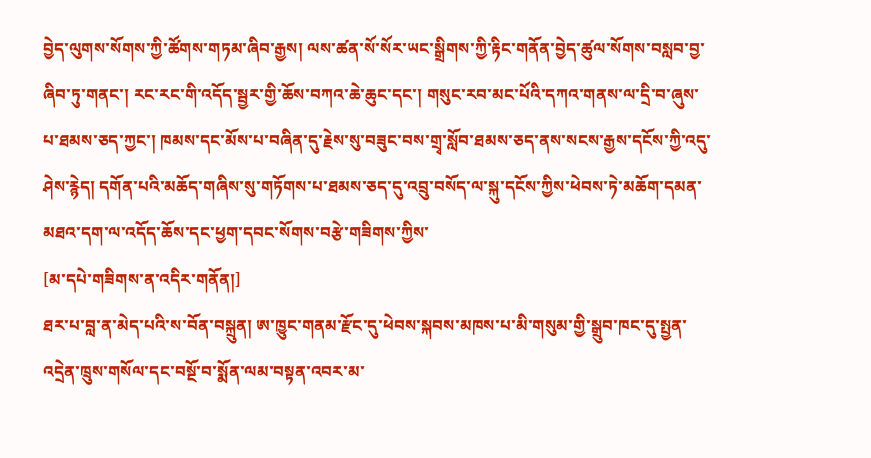བྱེད་ལུགས་སོགས་ཀྱི་ཚོགས་གཏམ་ཞིབ་རྒྱས། ལས་ཚན་སོ་སོར་ཡང་སྒྲིགས་ཀྱི་རྟིང་གནོན་བྱེད་ཚུལ་སོགས་བསླབ་བྱ་ཞིབ་ཏུ་གནང་། རང་རང་གི་འདོད་སྦྱར་གྱི་ཆོས་བཀའ་ཆེ་ཆུང་དང་། གསུང་རབ་མང་པོའི་དཀའ་གནས་ལ་དྲི་བ་ཞུས་པ་ཐམས་ཅད་ཀྱང་། ཁམས་དང་མོས་པ་བཞིན་དུ་རྗེས་སུ་བཟུང་བས་གྲྭ་སློབ་ཐམས་ཅད་ནས་སངས་རྒྱས་དངོས་ཀྱི་འདུ་ཤེས་རྙེད། དགོན་པའི་མཆོད་གཞིས་སུ་གཏོགས་པ་ཐམས་ཅད་དུ་འབྲུ་བསོད་ལ་སྐུ་དངོས་ཀྱིས་ཕེབས་ཏེ་མཆོག་དམན་མཐའ་དག་ལ་འདོད་ཆོས་དང་ཕྱག་དབང་སོགས་བརྩེ་གཟིགས་ཀྱིས་
[མ་དཔེ་གཟིགས་ན་འདིར་གནོན།]
ཐར་པ་བླ་ན་མེད་པའི་ས་བོན་བསྐྲུན། ཨ་ཁྱུང་གནམ་རྫོང་དུ་ཕེབས་སྐབས་མཁས་པ་མི་གསུམ་གྱི་སྒྲུབ་ཁང་དུ་སྤྱན་འདྲེན་ཁྲུས་གསོལ་དང་བསྔོ་བ་སྨོན་ལམ་བསྟན་འབར་མ་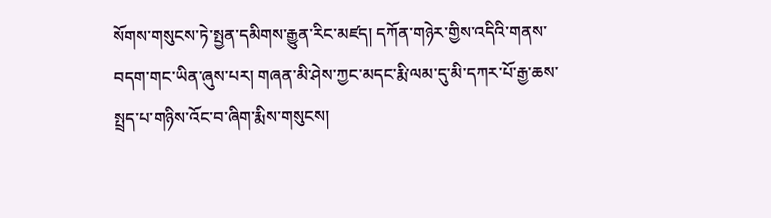སོགས་གསུངས་ཏེ་སྤྱན་དམིགས་རྒྱུན་རིང་མཛད། དཀོན་གཉེར་གྱིས་འདིའི་གནས་བདག་གང་ཡིན་ཞུས་པར། གཞན་མི་ཤེས་ཀྱང་མདང་རྨི་ལམ་དུ་མི་དཀར་པོ་རྒྱ་ཆས་སྤྲད་པ་གཉིས་འོང་བ་ཞིག་རྨིས་གསུངས།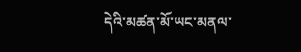དེའི་མཚན་མོ་ཡང་མནལ་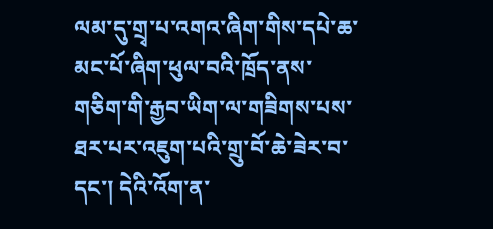ལམ་དུ་གྲྭ་པ་འགའ་ཞིག་གིས་དཔེ་ཆ་མང་པོ་ཞིག་ཕུལ་བའི་ཁྲོད་ནས་གཅིག་གི་རྒྱབ་ཡིག་ལ་གཟིགས་པས་ཐར་པར་འཇུག་པའི་གྲུ་བོ་ཆེ་ཟེར་བ་དང་། དེའི་འོག་ན་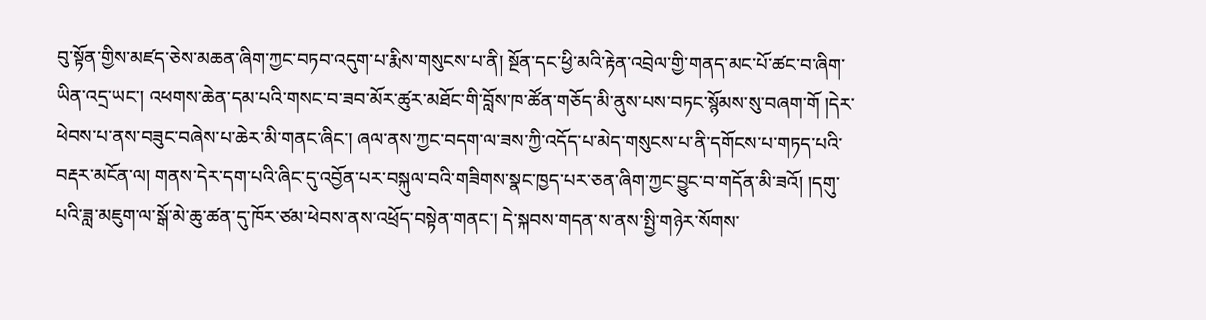བུ་སྟོན་གྱིས་མཛད་ཅེས་མཆན་ཞིག་ཀྱང་བཏབ་འདུག་པ་རྨིས་གསུངས་པ་ནི། སྔོན་དང་ཕྱི་མའི་རྟེན་འབྲེལ་གྱི་གནད་མང་པོ་ཚང་བ་ཞིག་ཡིན་འདྲ་ཡང་། འཕགས་ཆེན་དམ་པའི་གསང་བ་ཟབ་མོར་ཚུར་མཐོང་གི་བློས་ཁ་ཚོན་གཅོད་མི་ནུས་པས་བཏང་སྙོམས་སུ་བཞག་གོ །དེར་ཕེབས་པ་ནས་བཟུང་བཞེས་པ་ཆེར་མི་གནང་ཞིང་། ཞལ་ནས་ཀྱང་བདག་ལ་ཟས་ཀྱི་འདོད་པ་མེད་གསུངས་པ་ནི་དགོངས་པ་གཏད་པའི་བརྡར་མངོན་ལ། གནས་དེར་དག་པའི་ཞིང་དུ་འབྱོན་པར་བསྐུལ་བའི་གཟིགས་སྣང་ཁྱད་པར་ཅན་ཞིག་ཀྱང་བྱུང་བ་གདོན་མི་ཟའོ། །དགུ་པའི་ཟླ་མཇུག་ལ་སྒོ་མེ་ཆུ་ཚན་དུ་ཁོར་ཙམ་ཕེབས་ནས་འཕྲོད་བསྟེན་གནང་། དེ་སྐབས་གདན་ས་ནས་སྤྱི་གཉེར་སོགས་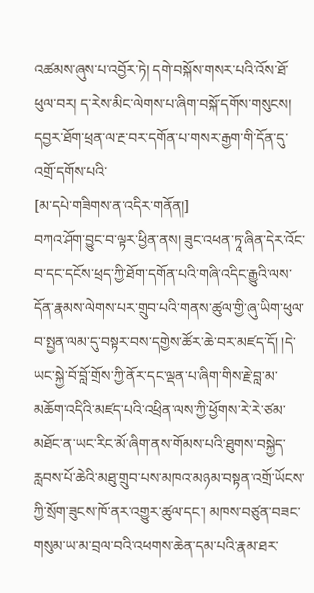འཚམས་ཞུས་པ་འབྱོར་ཏེ། དགེ་བསྐོས་གསར་པའི་འོས་ཐོ་ཕུལ་བར། ད་རེས་མིང་ལེགས་པ་ཞིག་བསྐོ་དགོས་གསུངས། དབྱར་ཐོག་ཕྲན་ལ་རྔ་བར་དགོན་པ་གསར་རྒྱག་གི་དོན་དུ་འགྲོ་དགོས་པའི་
[མ་དཔེ་གཟིགས་ན་འདིར་གནོན།]
བཀའ་ཤོག་བྱུང་བ་ལྟར་ཕྱིན་ནས། ཟུང་འཕན་ཏཱ་ཞིན་དེར་འོང་བ་དང་དངོས་ཕྲད་ཀྱི་ཐོག་དགོན་པའི་གཞི་འདིང་རྒྱུའི་ལས་དོན་རྣམས་ལེགས་པར་གྲུབ་པའི་གནས་ཚུལ་གྱི་ཞུ་ཡིག་ཕུལ་བ་སྤྱན་ལམ་དུ་བསྟར་བས་དགྱེས་ཚོར་ཆེ་བར་མཛད་དོ། །དེ་ཡང་སྐྱེ་བོ་བློ་གྲོས་ཀྱི་ནོར་དང་ལྡན་པ་ཞིག་གིས་རྗེ་བླ་མ་མཆོག་འདིའི་མཛད་པའི་འཕྲིན་ལས་ཀྱི་ཕྱོགས་རེ་རེ་ཙམ་མཐོང་ན་ཡང་རིང་མོ་ཞིག་ནས་གོམས་པའི་ཐུགས་བསྐྱེད་རླབས་པོ་ཆེའི་མཐུ་གྲུབ་པས་མཁའ་མཉམ་བསྟན་འགྲོ་ཡོངས་ཀྱི་སྲོག་ཟུངས་ཁོ་ནར་འགྱུར་ཚུལ་དང་། མཁས་བཙུན་བཟང་གསུམ་ཡ་མ་བྲལ་བའི་འཕགས་ཆེན་དམ་པའི་རྣམ་ཐར་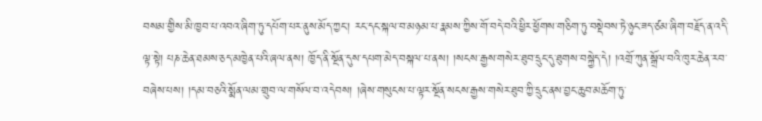བསམ་གྱིས་མི་ཁྱབ་པ་འབའ་ཞིག་ཏུ་དཔོག་པར་ནུས་མོད་ཀྱང་། རང་དང་སྐལ་བ་མཉམ་པ་རྣམས་ཀྱིས་གོ་བདེ་བའི་ཕྱིར་ཕྱོགས་གཅིག་ཏུ་བསྡེབས་ཏེ་ཉུང་ཟད་ཙམ་ཞིག་བརྗོད་ན་འདི་ལྟ་སྟེ། པཎ་ཆེན་ཐམས་ཅད་མཁྱེན་པའི་ཞལ་ནས། ཁྱོད་ནི་སྔོན་དུས་དཔག་མེད་བསྐལ་པ་ནས། །སངས་རྒྱས་གསེར་ཐུབ་དྲུང་དུ་ཐུགས་བསྐྱེད་དེ། །འགྲོ་ཀུན་སྒྲོལ་བའི་ཁུར་ཆེན་རབ་བཞེས་པས། །དམ་བཅའི་སྨོན་ལམ་གྲུབ་ལ་གསོལ་བ་འདེབས། །ཞེས་གསུངས་པ་ལྟར་སྔོན་སངས་རྒྱས་གསེར་ཐུབ་ཀྱི་དྲུང་ནས་བྱང་ཆུབ་མཆོག་ཏུ་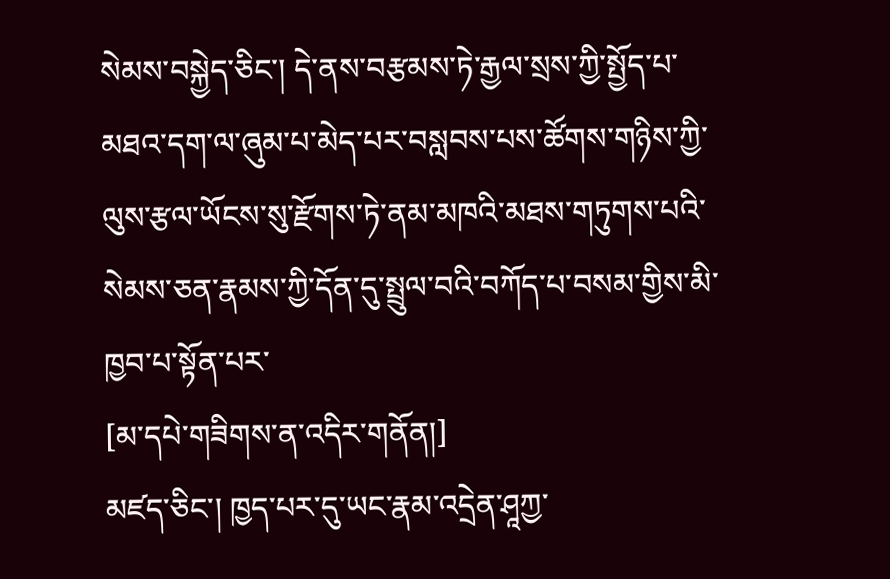སེམས་བསྐྱེད་ཅིང་། དེ་ནས་བརྩམས་ཏེ་རྒྱལ་སྲས་ཀྱི་སྤྱོད་པ་མཐའ་དག་ལ་ཞུམ་པ་མེད་པར་བསླབས་པས་ཚོགས་གཉིས་ཀྱི་ལུས་རྩལ་ཡོངས་སུ་རྫོགས་ཏེ་ནམ་མཁའི་མཐས་གཏུགས་པའི་སེམས་ཅན་རྣམས་ཀྱི་དོན་དུ་སྤྲུལ་བའི་བཀོད་པ་བསམ་གྱིས་མི་ཁྱབ་པ་སྟོན་པར་
[མ་དཔེ་གཟིགས་ན་འདིར་གནོན།]
མཛད་ཅིང་། ཁྱད་པར་དུ་ཡང་རྣམ་འདྲེན་ཤཱཀྱ་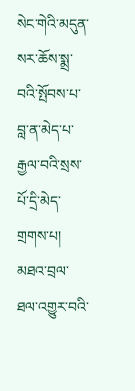སེང་གེའི་མདུན་སར་ཆོས་སྨྲ་བའི་སྤོབས་པ་བླ་ན་མེད་པ་རྒྱལ་བའི་སྲས་པོ་དྲི་མེད་གྲགས་པ། མཐའ་བྲལ་ཐལ་འགྱུར་བའི་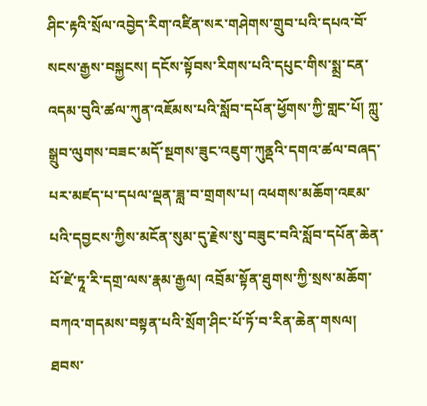ཤིང་རྟའི་སྲོལ་འབྱེད་རིག་འཛིན་སར་གཤེགས་གྲུབ་པའི་དཔའ་བོ་སངས་རྒྱས་བསྐྱངས། དངོས་སྟོབས་རིགས་པའི་དཔུང་གིས་སྨྲ་ངན་འདམ་བུའི་ཚལ་ཀུན་འཇོམས་པའི་སློབ་དཔོན་ཕྱོགས་ཀྱི་གླང་པོ། ཀླུ་སྒྲུབ་ལུགས་བཟང་མདོ་སྔགས་ཟུང་འཇུག་ཀུནྡའི་དགའ་ཚལ་བཞད་པར་མཛད་པ་དཔལ་ལྡན་ཟླ་བ་གྲགས་པ། འཕགས་མཆོག་འཇམ་པའི་དབྱངས་ཀྱིས་མངོན་སུམ་དུ་རྗེས་སུ་བཟུང་བའི་སློབ་དཔོན་ཆེན་པོ་ཛེ་ཏཱ་རི་དགྲ་ལས་རྣམ་རྒྱལ། འབྲོམ་སྟོན་ཐུགས་ཀྱི་སྲས་མཆོག་བཀའ་གདམས་བསྟན་པའི་སྲོག་ཤིང་པོ་ཏོ་བ་རིན་ཆེན་གསལ། ཐབས་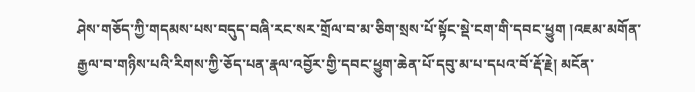ཤེས་གཅོད་ཀྱི་གདམས་པས་བདུད་བཞི་རང་སར་གྲོལ་བ་མ་ཅིག་སྲས་པོ་སྟོང་སྡེ་ངག་གི་དབང་ཕྱུག །འཇམ་མགོན་རྒྱལ་བ་གཉིས་པའི་རིགས་ཀྱི་ཅོད་པན་རྣལ་འབྱོར་གྱི་དབང་ཕྱུག་ཆེན་པོ་དབུ་མ་པ་དཔའ་བོ་རྡོ་རྗེ། མངོན་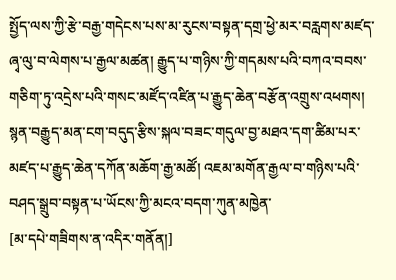སྤྱོད་ལས་ཀྱི་རྩེ་བརྒྱ་གདེངས་པས་མ་རུངས་བསྟན་དགྲ་ཕྱེ་མར་བརླགས་མཛད་ཞྭ་ལུ་བ་ལེགས་པ་རྒྱལ་མཚན། རྒྱུད་པ་གཉིས་ཀྱི་གདམས་པའི་བཀའ་བབས་གཅིག་ཏུ་འདྲེས་པའི་གསང་མཛོད་འཛིན་པ་རྒྱུད་ཆེན་བརྩོན་འགྲུས་འཕགས། སྙན་བརྒྱུད་མན་ངག་བདུད་རྩིས་སྐལ་བཟང་གདུལ་བྱ་མཐའ་དག་ཚིམ་པར་མཛད་པ་རྒྱུད་ཆེན་དཀོན་མཆོག་རྒྱ་མཚོ། འཇམ་མགོན་རྒྱལ་བ་གཉིས་པའི་བཤད་སྒྲུབ་བསྟན་པ་ཡོངས་ཀྱི་མངའ་བདག་ཀུན་མཁྱེན་
[མ་དཔེ་གཟིགས་ན་འདིར་གནོན།]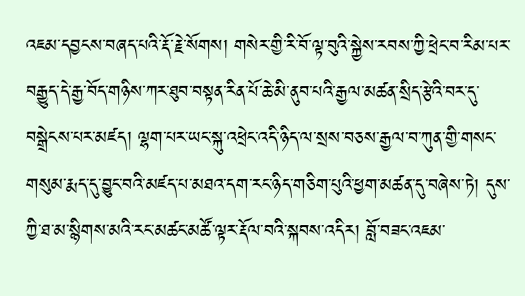འཇམ་དབྱངས་བཞད་པའི་རྡོ་རྗེ་སོགས། གསེར་གྱི་རི་བོ་ལྟ་བུའི་སྐྱེས་རབས་ཀྱི་ཕྲེང་བ་རིམ་པར་བརྒྱུད་དེ་རྒྱ་བོད་གཉིས་ཀར་ཐུབ་བསྟན་རིན་པོ་ཆེ་མི་ནུབ་པའི་རྒྱལ་མཚན་སྲིད་རྩེའི་བར་དུ་བསྒྲེངས་པར་མཛད། ལྷག་པར་ཡང་སྐུ་འཕྲེང་འདི་ཉིད་ལ་སྲས་བཅས་རྒྱལ་བ་ཀུན་གྱི་གསང་གསུམ་རྨད་དུ་བྱུང་བའི་མཛད་པ་མཐའ་དག་རང་ཉིད་གཅིག་པུའི་ཕྱག་མཚན་དུ་བཞེས་ཏེ། དུས་ཀྱི་ཐ་མ་སྙིགས་མའི་རང་མཚང་མཚོ་ལྟར་རྡོལ་བའི་སྐབས་འདིར། བློ་བཟང་འཇམ་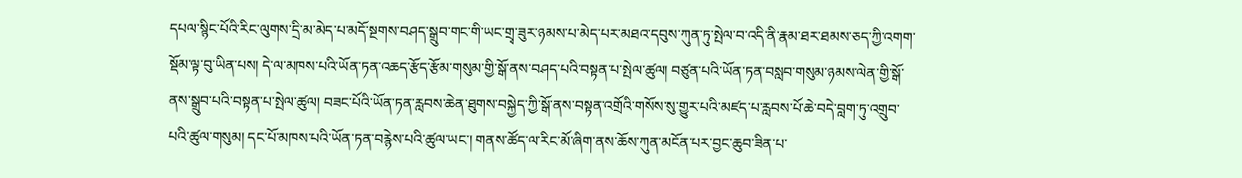དཔལ་སྙིང་པོའི་རིང་ལུགས་དྲི་མ་མེད་པ་མདོ་སྔགས་བཤད་སྒྲུབ་གང་གི་ཡང་གྲྭ་ཟུར་ཉམས་པ་མེད་པར་མཐའ་དབུས་ཀུན་ཏུ་སྤེལ་བ་འདི་ནི་རྣམ་ཐར་ཐམས་ཅད་ཀྱི་འགག་སྡོམ་ལྟ་བུ་ཡིན་པས། དེ་ལ་མཁས་པའི་ཡོན་ཏན་འཆད་རྩོད་རྩོམ་གསུམ་གྱི་སྒོ་ནས་བཤད་པའི་བསྟན་པ་སྤེལ་ཚུལ། བཙུན་པའི་ཡོན་ཏན་བསླབ་གསུམ་ཉམས་ལེན་གྱི་སྒོ་ནས་སྒྲུབ་པའི་བསྟན་པ་སྤེལ་ཚུལ། བཟང་པོའི་ཡོན་ཏན་རླབས་ཆེན་ཐུགས་བསྐྱེད་ཀྱི་སྒོ་ནས་བསྟན་འགྲོའི་གསོས་སུ་གྱུར་པའི་མཛད་པ་རླབས་པོ་ཆེ་བདེ་བླག་ཏུ་འགྲུབ་པའི་ཚུལ་གསུམ། དང་པོ་མཁས་པའི་ཡོན་ཏན་བརྙེས་པའི་ཚུལ་ཡང་། གནས་ཚོད་ལ་རིང་མོ་ཞིག་ནས་ཆོས་ཀུན་མངོན་པར་བྱང་ཆུབ་ཟིན་པ་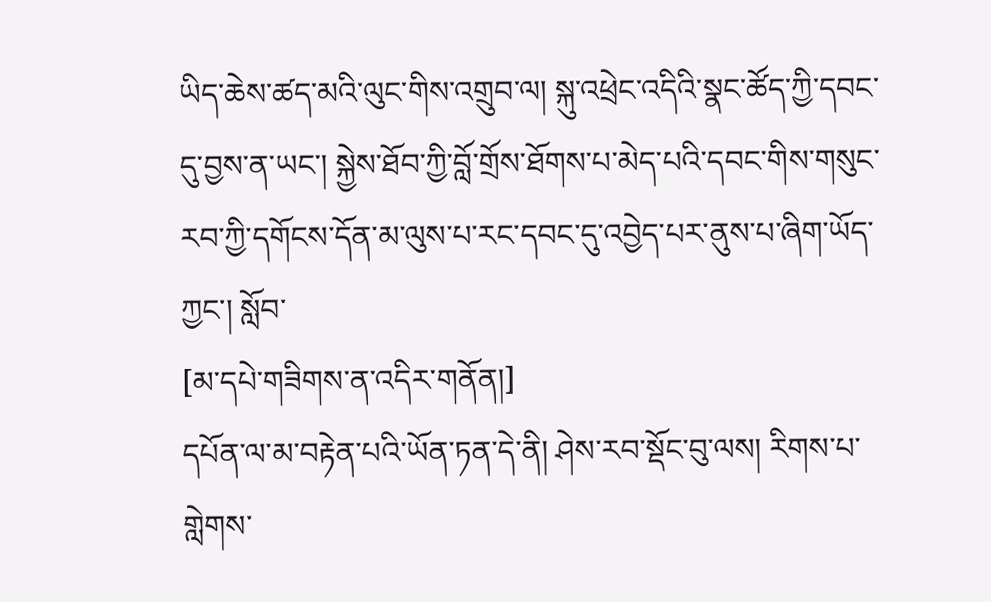ཡིད་ཆེས་ཚད་མའི་ལུང་གིས་འགྲུབ་ལ། སྐུ་འཕྲེང་འདིའི་སྣང་ཚོད་ཀྱི་དབང་དུ་བྱས་ན་ཡང་། སྐྱེས་ཐོབ་ཀྱི་བློ་གྲོས་ཐོགས་པ་མེད་པའི་དབང་གིས་གསུང་རབ་ཀྱི་དགོངས་དོན་མ་ལུས་པ་རང་དབང་དུ་འབྱེད་པར་ནུས་པ་ཞིག་ཡོད་ཀྱང་། སློབ་
[མ་དཔེ་གཟིགས་ན་འདིར་གནོན།]
དཔོན་ལ་མ་བརྟེན་པའི་ཡོན་ཏན་དེ་ནི། ཤེས་རབ་སྡོང་བུ་ལས། རིགས་པ་གླེགས་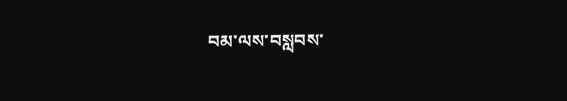བམ་ལས་བསླབས་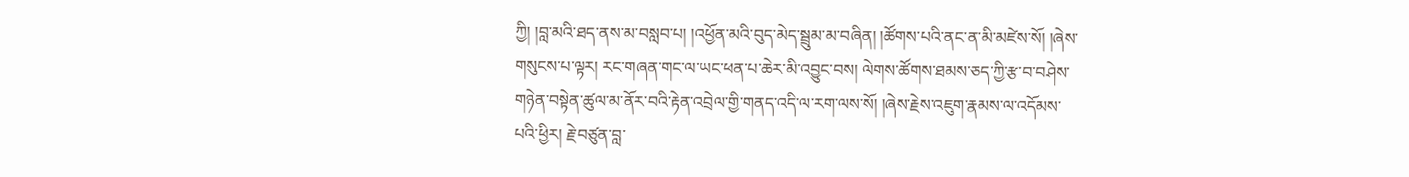ཀྱི། །བླ་མའི་ཐད་ནས་མ་བསླབ་པ། །འཕྱོན་མའི་བུད་མེད་སྦྲུམ་མ་བཞིན། །ཚོགས་པའི་ནང་ན་མི་མཛེས་སོ། །ཞེས་གསུངས་པ་ལྟར། རང་གཞན་གང་ལ་ཡང་ཕན་པ་ཆེར་མི་འབྱུང་བས། ལེགས་ཚོགས་ཐམས་ཅད་ཀྱི་རྩ་བ་བཤེས་གཉེན་བསྟེན་ཚུལ་མ་ནོར་བའི་རྟེན་འབྲེལ་གྱི་གནད་འདི་ལ་རག་ལས་སོ། །ཞེས་རྗེས་འཇུག་རྣམས་ལ་འདོམས་པའི་ཕྱིར། རྗེ་བཙུན་བླ་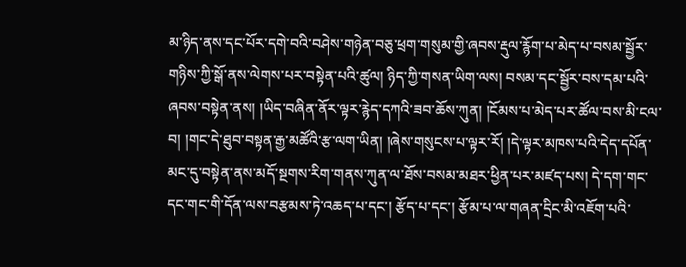མ་ཉིད་ནས་དང་པོར་དགེ་བའི་བཤེས་གཉེན་བཅུ་ཕྲག་གསུམ་གྱི་ཞབས་རྡུལ་རྙོག་པ་མེད་པ་བསམ་སྦྱོར་གཉིས་ཀྱི་སྒོ་ནས་ལེགས་པར་བསྟེན་པའི་ཚུལ། ཉིད་ཀྱི་གསན་ཡིག་ལས། བསམ་དང་སྦྱོར་བས་དམ་པའི་ཞབས་བསྟེན་ནས། །ཡིད་བཞིན་ནོར་ལྟར་རྙེད་དཀའི་ཟབ་ཆོས་ཀུན། །ངོམས་པ་མེད་པར་ཚོལ་བས་མི་ངལ་བ། །གང་དེ་ཐུབ་བསྟན་རྒྱ་མཚོའི་རྩ་ལག་ཡིན། །ཞེས་གསུངས་པ་ལྟར་རོ། །དེ་ལྟར་མཁས་པའི་དེད་དཔོན་མང་དུ་བསྟེན་ནས་མདོ་སྔགས་རིག་གནས་ཀུན་ལ་ཐོས་བསམ་མཐར་ཕྱིན་པར་མཛད་པས། དེ་དག་གང་དང་གང་གི་དོན་ལས་བརྩམས་ཏེ་འཆད་པ་དང་། རྩོད་པ་དང་། རྩོམ་པ་ལ་གཞན་དྲིང་མི་འཇོག་པའི་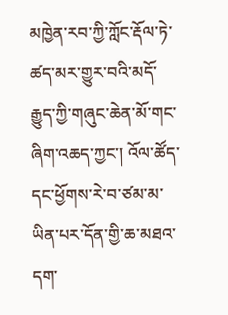མཁྱེན་རབ་ཀྱི་ཀློང་རྡོལ་ཏེ་ཚད་མར་གྱུར་བའི་མདོ་རྒྱུད་ཀྱི་གཞུང་ཆེན་མོ་གང་ཞིག་འཆད་ཀྱང་། འོལ་ཚོད་དང་ཕྱོགས་རེ་བ་ཙམ་མ་ཡིན་པར་དོན་གྱི་ཆ་མཐའ་དག་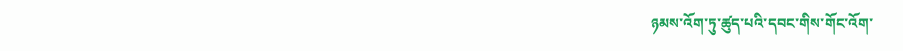ཉམས་འོག་ཏུ་ཚུད་པའི་དབང་གིས་གོང་འོག་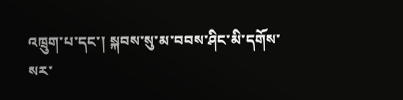འཁྲུག་པ་དང་། སྐབས་སུ་མ་བབས་ཤིང་མི་དགོས་སར་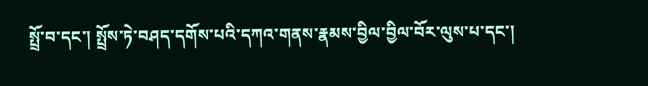སྤྲོ་བ་དང་། སྤྲོས་ཏེ་བཤད་དགོས་པའི་དཀའ་གནས་རྣམས་བྱིལ་བྱིལ་བོར་ལུས་པ་དང་།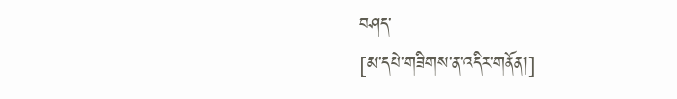བཤད་
[མ་དཔེ་གཟིགས་ན་འདིར་གནོན།]